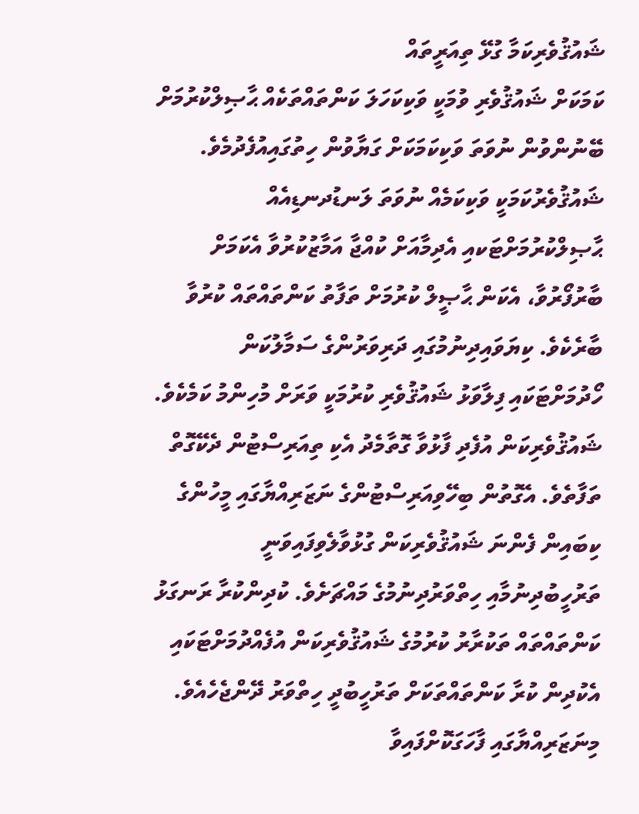ޝައުޤުވެރިކަމާ ގުޅޭ ތިއަރީތައް
ކަމަކަށް ޝައުޤުވެރި ވުމަކީ ވަކިކަހަލަ ކަންތައްތަކެއް ޙާޞިލްކުރުމަށް ބޭނުންވުން ނުވަތަ ވަކިކަމަކަށް ގަޔާވުން ހިތުގައިއުފެދުމެވެ. ޝައުޤުވެރުކަމަކީ ވަކިކަމެއް ނުވަތަ ލަނޑުދނޑިއެއް ޙާޞިލްކުރުމަށްޓަކއި އެދިމާއަށް ކުއްޖާ އަމާޒުކުރުވާ އެކަމަށް ބާރުފޯރުވާ، އެކަން ޙާޞީލް ކުރުމަށް ތަފާތު ކަންތައްތައް ކުރުވާ ބާރެކެވެ. ކިޔަވައިދިނުމުގައި ދަރިވަރުންގެ ސަމާލުކަން ހޯދުމަށްޓަކައި ފިލާވަޅު ޝައުޤުވެރި ކުރުމަކީ ވަރަށް މުހިންމު ކަމެކެވެ. ޝައުޤުވެރިކަން އުފެދި ފާޅުވާ ގޮތާމެދު އެކި ތިއަރިސްޓުން ދެކޭގޮތް ތަފާތެވެ. އެގޮތުން ބިހޭވިއަރިސްޓުންގެ ނަޒަރިއްޔާގައި މީހުންގެ ކިބައިން ފެންނަ ޝައުޤުވެރިކަން ގުޅުވާލެވިފައިވަނީ ތަރުހީބުދިނުމާއި ހިތްވަރުދިނުމުގެ މައްޗަށެވެ. ކުދިންކުރާ ރަނގަޅު ކަންތައްތައް ތަކުރާރު ކުރުމުގެ ޝައުޤުވެރިކަން އުފެއްދުމަށްޓަކައި އެކުދިން ކުރާ ކަންތައްތަކަށް ތަރުހީބުދީ ހިތްވަރު ދޭންޖެހެއެވެ.  މިނަޒަރިއްޔާގައި ފާހަގަކޮށްފައިވާ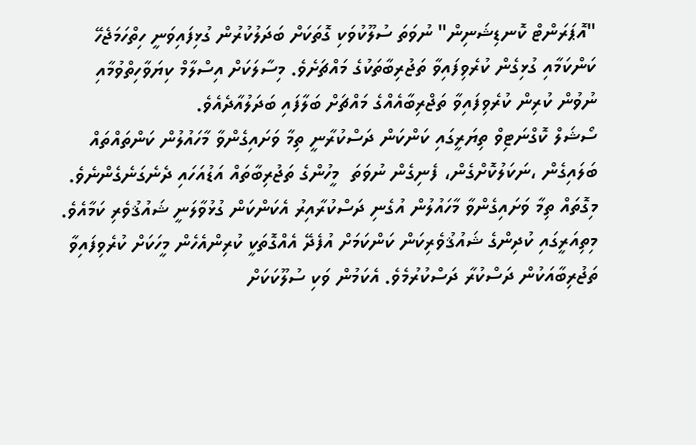"އޮޕަރަންޓް ކޮނޑިޝަނިން" ނުވަތަ ސުލޫކުވަކި ގޮތަކަށް ބަދަލުކުރުން ގުޅިފައިވަނީ ހިތްހަމަޖެހޭ ކަންކަމާއި ގުޅިގެން ކުރެވިފައިވާ ތަޖުރިބާތަކުގެ މައްޗަށެވެ. މިސާލަކަށް އިސްލާމް ކިޔަވާހިތްވުމާއި ނުވުން ކުރިން ކުރެވިފައިވާ ތަޖްރިބާއެއްގެ މައްޗަށް ބަލާފައި ބަދަލުއާދެއެވެ.
ސޯޝަލް ކޮގްނަޓިވް ތިޔަރީގައި ކަންކަން ދަސްކުރާނީ ތިމާ ވަށައިގެންވާ މާހައުލުން ކަންތައްތައް ބަލައިގެން ،ނަކަލުކޮށްގެން، ފެނިގެން ނުވަތަ  މީހުންގެ ތަޖުރިބާތައް އަޑުއަހައި ދެނެގަނެގެންނެވެ.  މިގޮތައް ތިމާ ވަށައިގެންވާ މާހައުލުން އުގެނި ދަސްކުރާއިރު އެކަންކަން ގުޅުވާލަނީ ޝައުޤުވެރި ކަމާއެވެ. މިތިއަރީގައި ކުދިންގެ ޝައުޤުވެރިކަން ކަންކަމަށް އުފެދޭ އެއްގޮތަކީ ކުރިންއެހެން މީހަކަށް ކުރެވިފައިވާ ތަޖުރިބާއަކުން ދަސްކުރާ ދަސްކުރުމެވެ. އެކަމުން ވަކި ސުލޫކަކަށް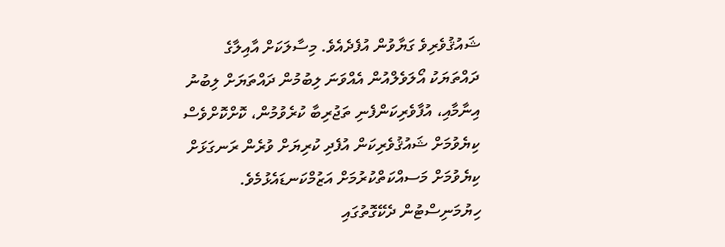ޝައުޤުވެރިވެ ގަޔާވުން އުފެދެއެވެ. މިސާލަކަށް އާއިލާގެ ދައްތަޔަކު އޯލަވެލްއުން އެއްވަނަ ލިބުމުން ދައްތަޔަށް ލިބުނު އިނާމާއި، އުފާވެރިކަންފެނި ތަޖުރިބާ ކުރެވުމުން، ކޮށްކޮށްވެސް ކިޔެވުމަށް ޝައުޤުވެރިކަން އުފެދި ކުރިޔަށް ވުރެން ރަނގަޅަށް ކިޔެވުމަށް މަސއްކަތްކުރުމަށް އަޒުމްކަނޑައެޅުމެވެ.
ހިޔުމަނިސްޓުން ދެކޭގޮތުގައި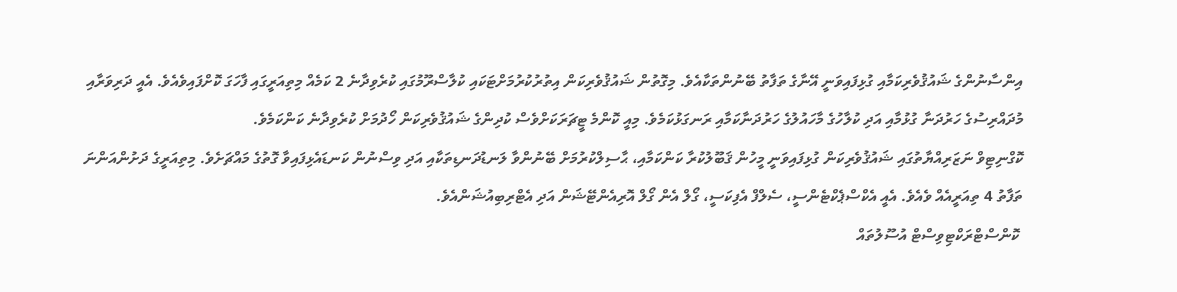އިންސާނުންގެ ޝައުޤުވެރިކަމާއި ގުޅިފައިވަނީ އޭނާގެ ތަފާތު ބޭނުންތަކާއެވެ. މިގޮތުން ޝައުޤުވެރިކަން އިތުރުކުރުމަށްޓަކައި ކުލާސްރޫމުގައި ކުރެވިދާނެ 2 ކަމެއް މިތިއަރީގައި ފާހަގަ ކޮށްފައިވެއެވެ. އެއީ ދަރިވަރާއި މުދައްރިސުގެ ހަރުދަނާ ގުޅުމާއި އަދި ކުލާހުގެ މާހައުލުގެ ހަރުދަނާކަމާއި ރަނގަޅުކަމެވެ. މިއީ ކޮންމެ ޓީޗަރަކަށްވެސް ކުދިންގެ ޝައުޤުވެރިކަން ހޯދުމަށް ކުރެވިދާނެ ކަންކަމެވެ.
ކޮގްނިޓިވް ނަޒަރިއްޔާތުގައި ޝައުޤުވެރިކަން ގުޅިފައިވަނީ މީހުން ޤަބޫލުކުރާ ކަންކަމާއި، ޙާސިލްކުރުމަށް ބޭނުންވާ ލަނޑުދަނޑިތަކާއި އަދި ވިސްނުން ކަނޑައެޅިފައިވާ ގޮތުގެ މައްޗަށެވެ. މިތިއަރީގެ ދަށުންއަންނަ ތަފާތު 4 ތިއަރީއެއް ވެއެވެ. އެއީ އެކްސްޕެކްޓެންސީ، ސެލްފް އެފިކަސީ، ގޯލް އެން ގޯލް އޮރިއެންޓޭޝަން އަދި އެޓްރިބިއުޝަންއެވެ.
 ކޮންސްޓްރަކްޓިވިސްޓް އުސޫލުތައް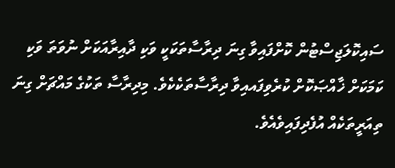ސައިކޮލަޖިސްޓުން ކޮށްފައިވާ ގިނަ ދިރާސާތަކަކީ ވަކި ދާއިރާއަކަށް ނުވަތަ ވަކި ކަމަކަށް ޚާއްޞަކޮށް ކުރެވިފައއިވާ ދިރާސާތަކެކެވެ. މިދިރާސާ ތަކުގެ މައްޗަށް ގިނަ ތިއަރީތަކެއް އުފެދިފައިވެއެވެ.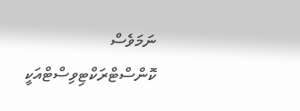ނަމަވެސް ކޮންސްޓްރަކްޓިވިސްޓްއަކީ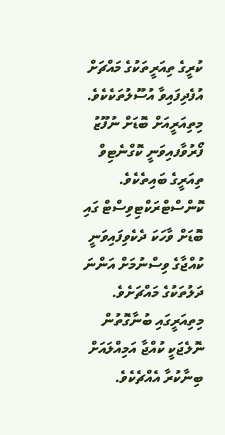ކުރީގެ ތިއަރީތަކުގެ މައްޗަށް އުފެދިފައިވާ އުސޫލުތަކެކެވެ. މިތިއަރީއަށް ބޮޑަށް ނުފޫޒު ފޯރުވާފއިވަނީ ކޮގްނެޓިވް ތިއަރީގެ ބައިތެކެވެ. ކޮންސްޓްރަކްޓިވިސްޓް ގައި ބޮޑަށް ވާހަކަ ދެކެވިފައިވަނީ ކުއްޖާގެ ވިސްނުމަށް އަންނަ ދަލުތަކުގެ މައްޗަށެވެ. މިތިއަރީގައި ބުނާގޮތުން ނޮލެޖަކީ ކުއްޖާ އަމިއްލައަށް ބިނާކުރާ އެއްޗެކެވެ.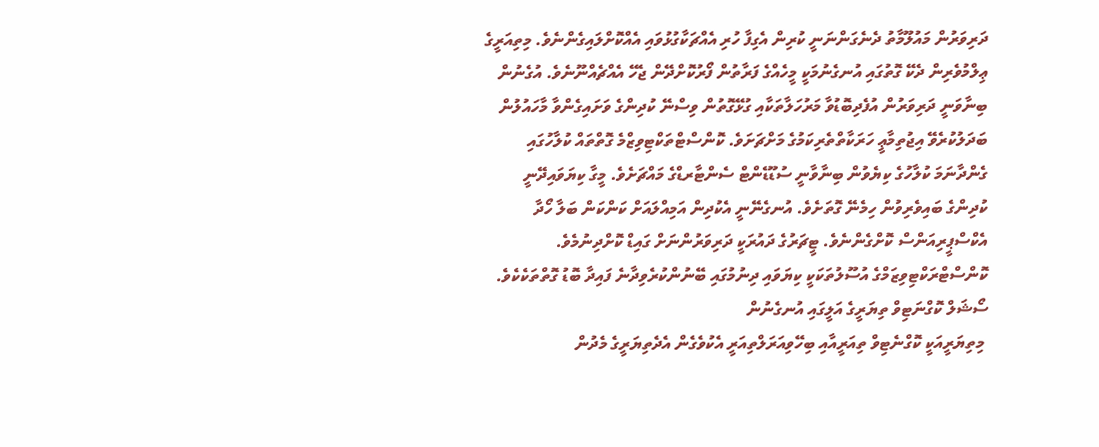ދަރިވަރުން މައުލޫމާތު ދެނެގަންނަނީ ކުރިން އެގިފާ ހުރި އެއްޗަކާގުޅުވައި އެއްކޮށްލައިގެންނެވެ. މިތިއަރީގެ ޢިލްމުވެރިން ދެކޭ ގޮތުގައި އުނގެނުމަކީ މީހެއްގެ ފަރާތުން ފޯރުކޮށްދޭން ޖެހޭ އެއްޗެއްނޫނެވެ. އުގެނުން ބިނާވަނީ ދަރިވަރުން އުފެދިބޮޑުވާ މަރުހަލާތަކާއި ގުޅޭގޮތުން ވިސްނޭ ކުދިންގެ ވަށައިގެންވާ މާހައުލުން ބަދަލުކުރެވޭ އިޖުތިމާޢީ ހަރަކާތްތެރިކަމުގެ މަށްޗަށަވެ. ކޮންސްޓްތަކްޓިވިޒްމެ ގޮތްތައް ކުލާހުގައި ގެންދާނަމަ ކުލާހުގެ ކިޔެވުން ބިނާވާނީ ސުޑޫޑެންޓް ސެންޓާރޑްގެ މައްޗަށެވެ. މީގާ ކިޔަވައިދޭނީ ކުދިންގެ ބައިވެރިވުން ހިމެނޭ ގޮތަށެވެ. އުނގެނޭނީ އެކުދިން އަމިއްލައަށް ކަންކަން ބަލާ ހޯދާ އެކްސްޕީރިއަންސް ކޮށްގެންނެވެ. ޓީޗަރުގެ ދައުރަކީ ދަރިވަރުންނަށް ގައިޑް ކޮށްދިނުމެވެ. ކޮންސްޓްރަކްޓިވިޒަމްގެ އުސޫލުތަކަކީ ކިޔަވައި ދިނުމުގައި ބޭނުންކުރެވިދާނެ ފައިދާ ބޮޑު ގޮތްތަކެކެވެ.
ސޯޝަލް ކޮގްނަޓިވް ތިޔަރީގެ އަލީގައި އުނގެނުން
 މިތިޔަރީއަކީ ކޮގްނެޓިވް ތިއަރީއާއި ބިހޭވިއަރަލްތިއަރީ އެކުވެގެން އެދެތިޔަރީގެ މެދުން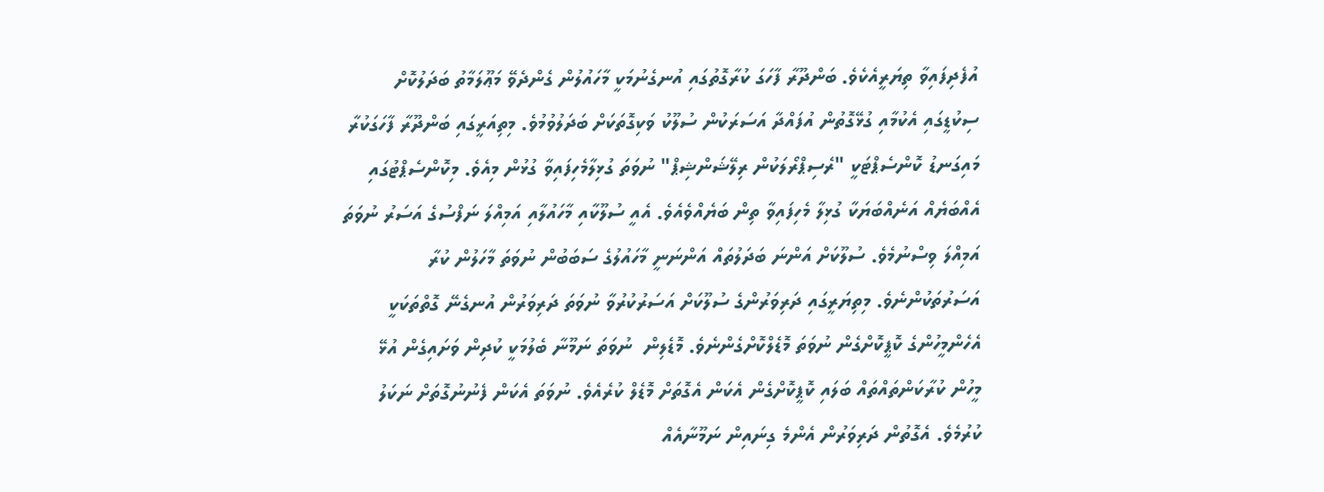އުފެދިފައިވާ ތިޔަރީއެކެވެ. ބަންދޫރާ ފާހަގަ ކުރާގޮތުގައި އުނގެނުމަކީ މާހައުލުން ގެންދެވޭ މަޢޫލަމާތު ބަދަލުކޮށް ސިކުޑީގައި އެކުމާއި ގުޅޭގޮތުން އުފައްދާ އަސަރަކުން ސުލޫކު ވަކިގޮތަކަށް ބަދަލުވުމުވެ. މިތިއަރީގައި ބަންދޫރާ ފާހަގަކުރާ މައިގަނޑު ކޮންސެޕްޓަކީ "ރެސިޕްރޯލަކުން ރިލޭޝަންޝިޕް" ނުވަތަ ގުޅިލާމެހިފައިވާ ގުޅުން މިއެވެ. މިކޮންސެޕްޓުގައި އެއްބަޔެއް އަނެއްބަޔަކާ ގުޅިލާ މެހިފައިވާ ތިން ބަޔެއްވެއެވެ. އެއީ ސުލޫކާއި މާހައުލާއި އަމިއްލަ ނަފްސުގެ އަސަރު ނުވަތަ އަމިއްލަ ވިސްނުމެވެ. ސުލޫކަށް އަންނަ ބަދަލުތައް އަންނަނީ މާހައުލުގެ ސަބަބުން ނުވަތަ މާހަލުން ކުރާ އަސަރުތަކުންނެވެ. މިތިޔަރީގައި ދަރިވަރުންގެ ސުލޫކަށް އަސަރުކުރުވާ ނުވަތަ ދަރިވަރުން އުނގެނޭ ގޮތްތަކަކީ އެހެންމީހުންގެ ކޮޕީކޮށްގެން ނުވަތަ މޮޑެލްކޮށްގެންނެވެ. މޮޑެލިން  ނުވަތަ ނަމޫނާ ބެލުމަކީ ކުދިން ވަށައިގެން އުޅޭ މީހުން ކުރާކަންތައްތައް ބަލައި ކޮޕީކޮށްގެން އެކަން އެގޮތަށް މޮޑެލް ކުރެއެވެ. ނުވަތަ އެކަން ފެނުނުގޮތަށް ނަކަލު ކުރުމެވެ. އެގޮތުން ދަރިވަރުން އެންމެ ގިނައިން ނަމޫނާއެއް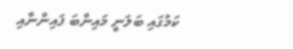ކަމުގައި ބަލަނީ މައިންބަ ފައިންނާއި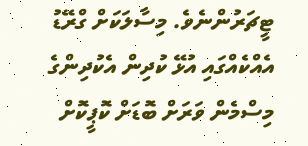ޓީޗަރުންނެވެ. މިސާލަކަށް ގްރޭޑު އެއްކެއްގައި އުޅޭ ކުދިން އެކުދިންގެ މިސްމެން ވަރަށް ބޮޑަށް ކޮޕީކޮށް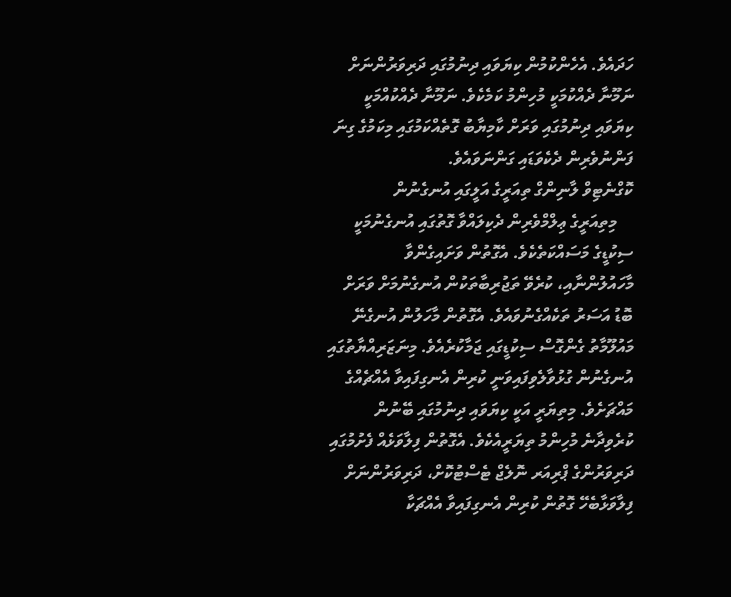ހަދައެވެ. އެހެންކުމުން ކިޔަވައި ދިނުމުގައި ދަރިވަރުންނަށް ނަމޫނާ ދެއްކުމަކީ މުހިންމު ކަމެކެވެ. ނަމޫނާ ދެއްކުއްމަކީ ކިޔަވައި ދިނުމުގައި ވަރަށް ކާމިޔާބު ގޮތެއްކަމުގައި މިކަމުގެ ގިނަ ފަންނުވެރިން ދެކެވަޑައި ގަންނަވައެވެ.
ކޮގްނެޓިވް ލާނިންގް ތިއަރީގެ އަލީގައި އުނގެނުން
    މިތިއަރީގެ ޢިލްމްވެރިން ދެކިލައްވާ ގޮތުގައި އުނގެނުމަކީ ސިކުޑީގެ މަސައްކަތެކެވެ. އެގޮތުން ވަށައިގެންވާ މާހައުލުންނާއި، ކުރެވޭ ތަޖުރިބާތަކުން އުނގެނުމަށް ވަރަށް ބޮޑު އަސަރު ތަކެއްގެނުވައެވެ. އެގޮތުން މާހަލުން އުނގެނޭ މައުލޫމާތު ގެންގޮސް ސިކުޑީގައި ޖަމާކުރެއެވެ. މިނަޒަރިއްޔާތުގައި އުނގެނުން ގުޅުވާލެވިފައިވަނީ ކުރިން އެނގިފައިވާ އެއްޗެއްގެ މައްޗަށެވެ. މިތިޔަރީ އަކީ ކިޔަވައި ދިނުމުގައި ބޭނުން ކުރެވިދާނެ މުހިންމު ތިޔަރީއެކެވެ. އެގޮތުން ފިލާވަޅެއް ފެށުމުގައި ދަރިވަރުންގެ ޕްރިއަރ ނޮލެޖް ޓެސްޓުކޮށް، ދަރިވަރުންނަށް ފިލާވަޅާބެހޭ ގޮތުން ކުރިން އެނގިފައިވާ އެއްޗަކާ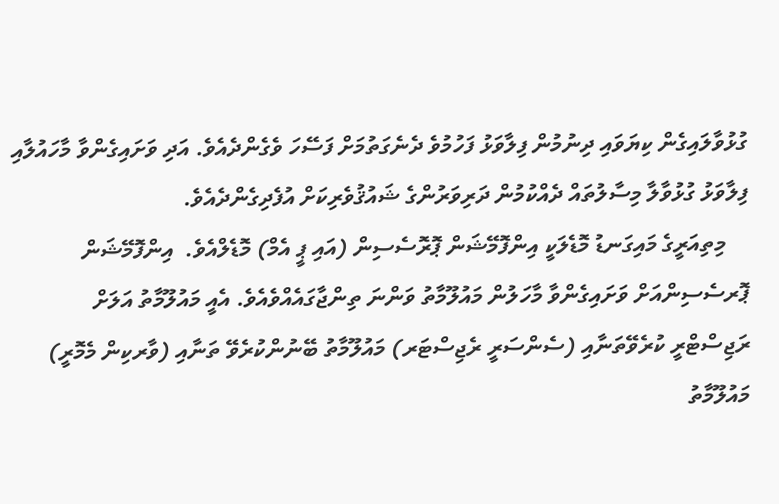ގުޅުވާލައިގެން ކިޔަވައި ދިނުމުން ފިލާވަޅު ފަހުމުވެ ދެނެގަތުމަށް ފަސޭހަ ވެގެންދެއެވެ. އަދި ވަށައިގެންވާ މާހައުލާއި ފިލާވަޅު ގުޅުވާލާ މިސާލުތައް ދެއްކުމުން ދަރިވަރުންގެ ޝައުޤުވެރިކަށް އުފެދިގެންދެއެވެ.
    މިތިއަރީގެ މައިގަނޑު މޮޑެލަކީ އިންފޮމޭޝަން ޕޮރޮސެސިން (އައި ޕީ އެމް) މޮޑެލްއެވެ.  އިންފޮމޭޝަން ޕޮރސެސިންއަށް ވަށައިގެންވާ މާހަލުން މައުލޫމާތު ވަންނަ ތިންޖާގައެއްވެއެވެ. އެއީ މައުލޫމާތު އަލަށް ރަޖިސްޓްރީ ކުރެވޭތަނާއި (ސެންސަރީ ރެޖިސްޓަރ) މައުލޫމާތު ބޭނުންކުރެވޭ ތަނާއި (ވާރކިން މެމޮރީ) މައުލޫމާތު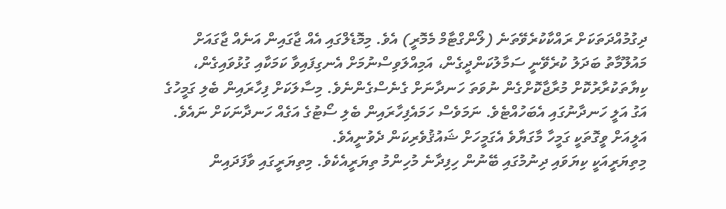ދިގުމުއްދަތަކަށް ރައްކާކުރެވޭތަނެ (ލޯންގްޓާމް މެމޮރީ) އެވެ. މިމޮޑެލްގައި އެއް ޖާގައިން އަނެއް ޖާގައަށް މައުލޫމާތު ބަދަލު ކުރެވޭނީ ސަމާލުކަންދީގެން، އަމިއްލަވިސްނުމަށް އެނގިފައިވާ ކަމަކާއި ގުޅުވައިގެން، ކިޔާތަކުރާރުކޮށް މުރާޖާކޮށްގެން ނުވަތަ ހަނދާނަށް ގެނެސްގެންނެވެ. މިސާލަކަށް ފިހާރައިން ބެލި ގަމީހުގެ އަގު އަލީ ހަނދާނުގައި އެބަހުއްޓެވެ. ނަމަވެސް ހަމައެފިހާރައިން ބެލި ސޯޓުގެ އަގެއް ހަނދާނަކަށް ނައެވެ. އަލީއަށް ވީގޮތަކީ ގަމީހާ މާގަޔާވެ އެގަމީހަށް ޝައުޤުވެރިކަން ދެވުނީއެވެ.
މިތިޔަރީއަކީ ކިޔަވައި ދިނުމުގައި ބޭނުން ހިފިދާނެ މުހިންމު ތިޔަރީއެކެވެ. މިތިޔަރީގައި ވާފަދައިން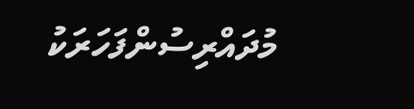މުދައްރިސުންފަހަރަކު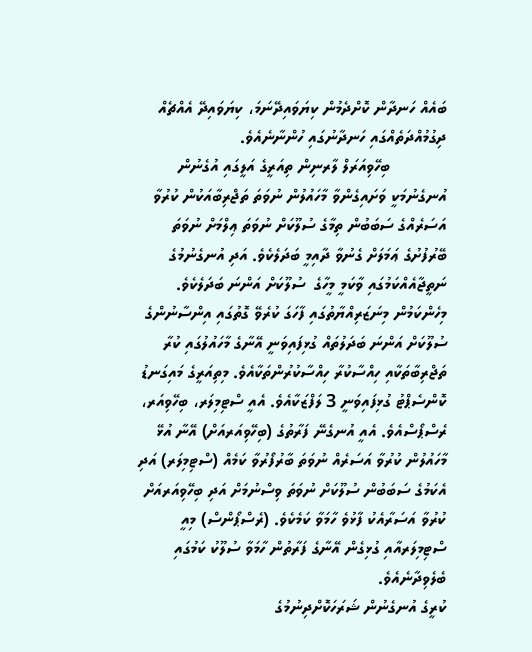ބައެއް ހަނދާން ކޮށްދެމުން ކިޔަވައިދޭނަމަ، ކިޔަވައިދޭ އެއްޗެއް ދިގުމުއްދަތެއްގައި ހަނދާނުގައި ހުންނާނެއެވެ.
            ބިހޭވިއަރަލް ލާރނިން ތިއަރީގެ އަލީގައި އުގެނުން
އުނގެނުމަކީ ވަށައިގެންވާ މާހައުލުން ނުވަތަ ތަޖްރިބާއަކުން ކުރުވާ އަސަރެއްގެ ސަބަބުން ތިމާގެ ސުލޫކަށް ނުވަތަ ޢިލްމަށް ނުވަތަ ބޭރުފުށުގެ ޢަމަލަށް ގެނުވާ ދާއިމީ ބަދަލެކެވެ. އަދި އުނގެނުމުގެ ނަތީޖާއެއްކަމުގައި ވާކަމީ މީހާގެ  ސުލޫކަށް އަންނަ ބަދަލެކެވެ. މިހެންކަމުން މިނަޒަރިއްޔާތުގައި ފާހަގަ ކުރެވޭ ގޮތުގައި އިންސާނުންގެ ސުލޫކަށް އަންނަ ބަދަލުތައް ގުޅިފައިވަނީ އޭނާގެ މާހައުލުގައި ކުރާ ތަޖްރިބާތަކާއި ހިއްސާކުރާ ހިއްސާކުރުންތަކާއެވެ. މިތިއަރީގެ މައިގަނޑު ކޮންސެޕްޓު ގުޅިފައިވަނީ 3 ލަފްޒަކާއެވެ. އެއީ ސްޓިމިލަރ، ބިހޭވިއަރ، ރެސްޕޯސްއެވެ. އެއީ އުނގެނޭ ފަރާތުގެ (ބިހޭވިއަރއަށް) އޭނާ އުޅޭ މާހައުލުން ކުރުވާ އަސަރެއް ނުވަތަ ބާރުފޯރުވާ ކަމެއް (ސްޓިމިލަރ) އަދި އެކަމުގެ ސަބަބުން ސުލޫކަށް ނުވަތަ ވިސްނުމަށް އަދި ބިހޭވިއަރއަށް ކުރުވާ އަސަރާއެކު ފާޅުވެ ހާމަވާ ކަމެކެވެ. (ރެސްޕޯންސް) މިއީ ސްޓިމިލަރއާއި ގުޅިގެން އޭނާގެ ފަރާތުން ހާމަވާ ސުލޫކު ކަމުގައި ބެލެވިދާނެއެވެ.
ކުރީގެ އުނގެނުން ޝަރަހަކޮށްދިނުމުގެ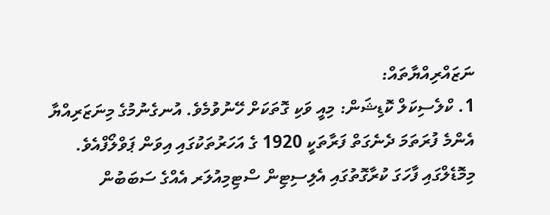ނަޒައްރިއްޔާތައް:
1. ކްލެސިކަލް ކޮޑިޝަން: މިއީ ވަކި ގޮތަކަށް ހޭނުވުމެވެ. އުނގެނުމުގެ މިނަޒަރިއްޔާ އެންމެ ފުރަތަމަ ދެނެގަތް ފަރާތަކީ 1920 ގެ އަހަރުތަކުގައި އިވަން ޕަވްލޯފްއެވެ. މިމޮޑެލްގައި ފާހަގަ ކުރާގޮތުގައި އެލިސިޓިން ސްޓިމިއުލަރ އެއްގެ ސަބަބުން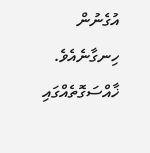އުގެނުން ހިނގާނެއެވެ. ޚާއްސަގޮތެއްގައި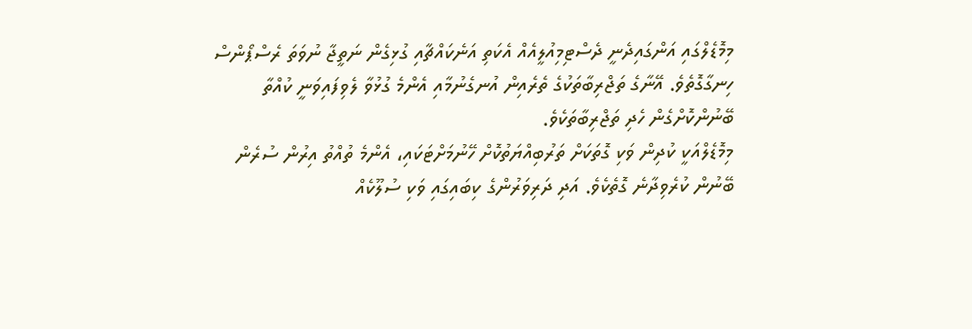މިމޮޑެލްގައި އަންގައިދެނީ ދެސްޓިމިއުލީއެއް އެކަތި އަނެކައްޗާއި ގުޅިގެން ނަތީޖާ ނުވަތަ ރެސްޕޯންސް ހިނގާގޮތެވެ. އޭނާގެ ތަޖްރިބާތަކުގެ ތެރެއިން އުނގެނުމާއި އެންމެ ގުޅުވާ ލެވިފައިވަނީ ކުއްތާ ބޭނުންކޮށްގެން ހެދި ތަޖްރިބާތަކެވެ.
މިމޮޑެލްއަކީ ކުދިން ވަކި ގޮތަކަށް ތަރުބިއްޔަތުކޮށް ހޭނުމަށްޓަކައި، އެންމެ ތުއްތު އިރުން ސުރެން ބޭނުން ކުރެވިދާނެ ގޮތެކެވެ. އަދި ދަރިވަރުންގެ ކިބައިގައި ވަކި ސުލޫކެއް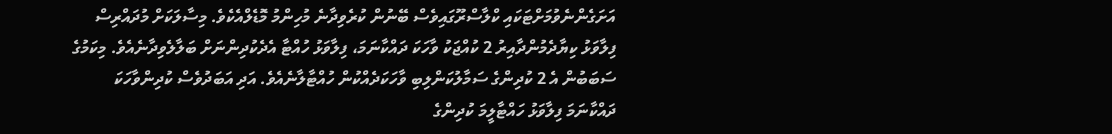އަށަގެންނެވުމަށްޓަކައި ކްލާސްރޫގައިވެސް ބޭނުން ކުރެވިދާނެ މުހިންމު މޮޑެލްއެކެވެ. މިސާލަކަށް މުދައްރިސް ފިލާވަޅު ކިޔާދެމުންދާއިރު 2 ކުއްޖަކު ވާހަކަ ދައްކާނަމަ، ފިލާވަޅު ހުއްޓާ އެދެކުދިންނަށް ބަލާލެވިދާނެއެވެ. މިކަމުގެ ސަބަބުން އެ 2 ކުދިންގެ ސަމާލުކަންލިބި ވާހަކަދެއްކުން ހުއްޓާލާނެއެވެ. އަދި އަބަދުވެސް ކުދިންވާހަކަ ދައްކާނަމަ ފިލާވަޅު ހައްޓާލީމަ ކުދިންގެ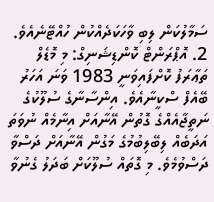ސަމާލުކަން ލިބި ވާހަކަދެއްކުން ހުއްޓޭނެއެވެ.
2. އޮޕްރަންޓް ކޮންޑިޝަނިގް: މި މޮޑެލް ތަޢާރަފު ކޮށްފައިވަނީ 1983 ވަނަ އަހަރު ބޭއެފް ސްކީނާއެވެ. އިންސާނާގެ ސުލޫކުގެ ނަތީޖާއެއްގެ ގޮތުން އޭނާއަށް އިނާމެއް ނުވަތަ އަދަބެއް ލިބޭލިބުމުގެ މަގުން އޭނާއަށް ދަސްވާ ދަސްވުމެވެ. މި ގޮތައް ސުލޫކަށް ބަދަލު ގެނުވާ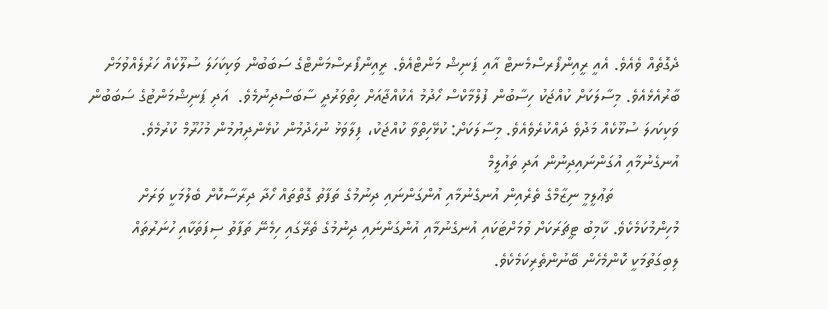ދެގޮތެއް ވެއެވެ. އެއީ ރީއިންފޯރސްމެނޓް އާއި ޕަނިޝް މަންޓްއެވެ. ރީއިންފޯރސްމަންޓްގެ ސަބަބުން ވަކިކަހަލަ ސުލޫކެއް ހަރުލެއްވުމަށް ބާރުއެޅެއެވެ. މިސާލަކަށް ކުއްޖަކު ހިސާބުން ފުލްމާކްސް ހޯދުމު އެކުއްޖާއަށް ހިތްވަރުދީ ސާބަސްދިނުމެވެ.  އަދި ޕަނިޝްމަންޓުގެ ސަބަބުން ވަކިކަހލަ ސުޅޫކެއް މަދުވެ ދައްކުރެވެއެވެ. މިސާލަކަށް: ކުޅޭހިތްވާ ކުއްޖަކު، ފިލާވަޅު ނުހެދުމުން ކުޅެންދިޔުމުން މުހުރޫމް ކުރުމެވެ.
އުނގެނުމާއި އުގަންނައިދިނުން އަދި ތައުލީމް
              ތަޢުލީމީ ނިޒާމްގެ ތެރެއިން އުނގެނުމާއި އުންގަންނައި ދިނުމުގެ ތަފާތު ގޮތްތައް ހޯދާ ދިރާސާކޮށް ބެލުމަކީ ވަރަށް މުހިންމުކަމެކެވެ. ކާމިބު ޓީޗަރަކަށް ވުމަށްޓަކައި އުނގެނުމާއި އުންގަންނައި ދިނުމުގެ ތެރޭގައި ހިމެނޭ ތަފާތު ސިފަތަކާއި ހުނަރުތައް ލިބިގަތުމަކީ ކޮންމެހެން ބޭނުންތެރިކަމެކެވެ.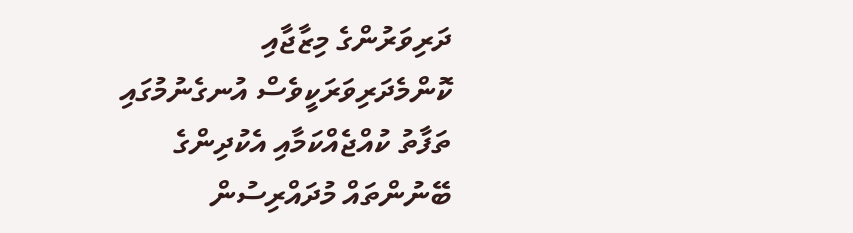ދަރިވަރުންގެ މިޒާޖާއި ކޮންމެދަރިވަރަކީވެސް އުނގެނުމުގައި  ތަފާތު ކުއްޖެއްކަމާއި އެކުދިންގެ ބޭނުންތައް މުދައްރިސުން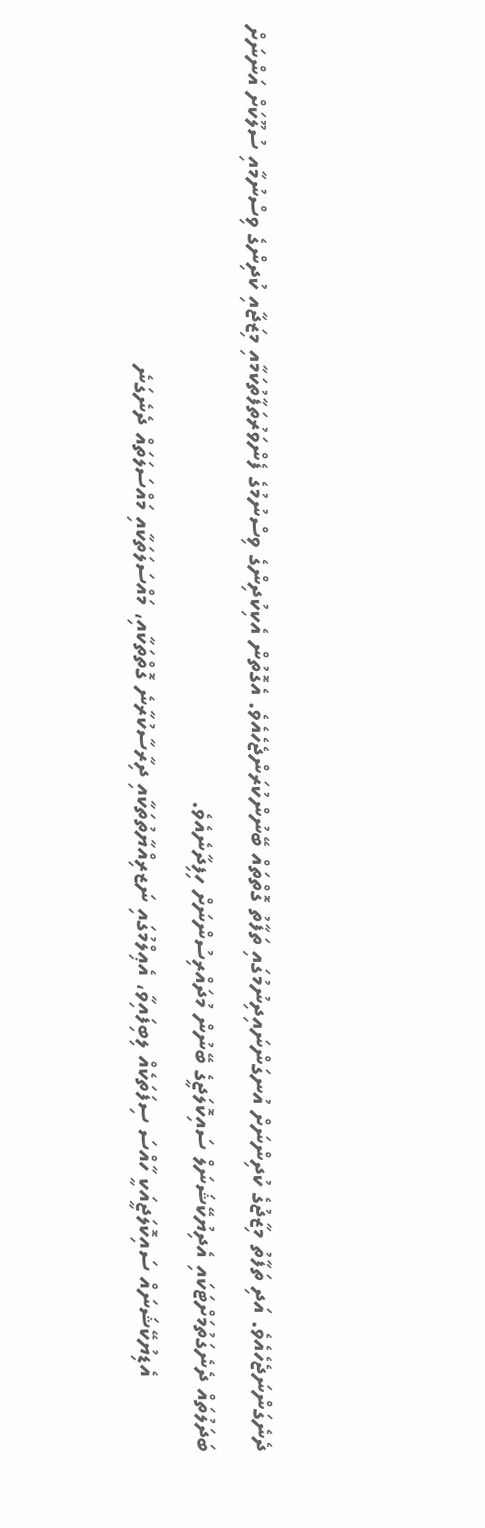ދެނެގަންނަޖެހެއެވެ. އަދި ތަފާތު މިޒާޖުގެ ކުދިންނަށް އުނގަންނައިދިނުމުގައި ތަފާތު ގޮތްތައް ބޭނުންކުރަންޖެހެއެވެ. އެގޮތުން އެކިކުދިންގެ ވިސްނުމުގެ ފެންވަރުތަފާތުކަމާއި މިޒަޖާއި ކުދިންގެ ވިސްނުމާއި ސުލޫކަށް އަންނަށް ބަދަލުތައް ދެނެގަތުމަށްޓަކައި އެދިޔުކޭޝަނަލް ސައިކޮލަޖީގެ ބޭނުން މުދައްރިސުންނަށް ހިފިދާނެއެވެ.
           އެޑިޔުކޭޝަނައް ސައިކޮލަޖީއަކީ ހާއްސަ ސިފަތަކެއް ލިބިފައިވާ، އެޢިލްމުގައި ނަޒރިއްޔާތުތަކާއި ދިރާސާކުރާނެ ގޮތްތަކާއި، މައްސަލަތަކާއި މައްސަލަތައް ދެނެގަނެ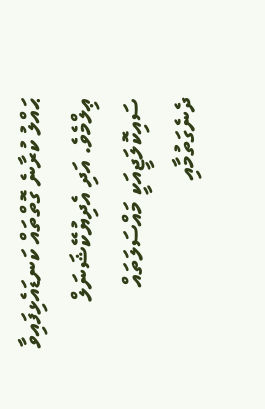ޙައްލު ކުރާނެ ގޮތްތައް ކަނޑައެޅިފައިވާ ޢިލްމެވެ. އަދި އެދިޔުކޭޝަނަލް ސައިކޮލަޖީއަކީ މައްސަލަތައް ދެނެގަތުމާއި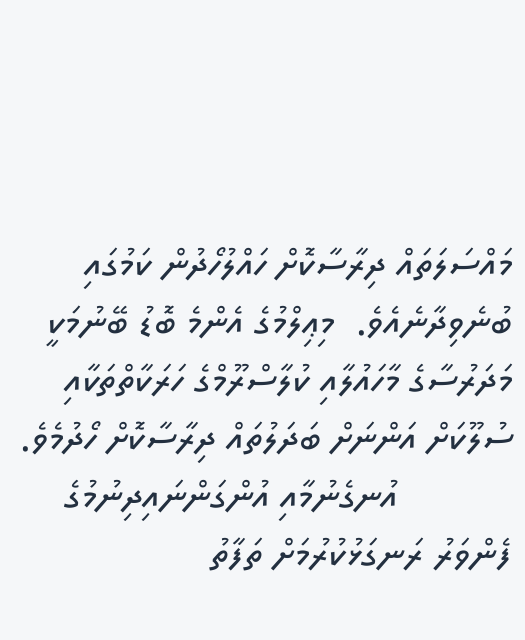މައްސަލަތައް ދިރާސާކޮށް ހައްލުހޯދުން ކަމުގައި ބުނެވިދާނެއެވެ.  މިޢިލްމުގެ އެންމެ ބޮޑު ބޭނުމަކީ މަދަރުސާގެ މާހައުލާއި ކުލާސްރޫމްގެ ހަރަކާތްތަކާއި ސުލޫކަށް އަންނަށް ބަދަލުތައް ދިރާސާކޮށް ހޯދުމެވެ.
           އުނގެނުމާއި އުންގަންނައިދިނުމުގެ ފެންވަރު ރަނގަޅުކުރުމަށް ތަފާތު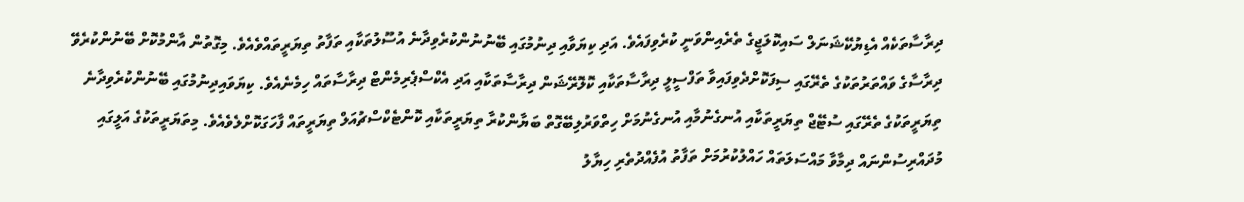ދިރާސާތަކެއް އެޑިޔުކޭޝަނަލް ސައިކޮލަޖީގެ ތެރެއިންވަނީ ކުރެވިފައެވެ. އަދި ކިޔަވާއި ދިނުމުގައި ބޭނުނުންކުރެވިދާނެ އުސޫލުތަކާއި ތަފާތު ތިޔަރީތައްވެއެވެ. މިގޮތުން އާންމުކޮށް ބޭނުންކުރެވޭ ދިރާސާގެ ވައްތަރުތަކުގެ ތެރޭގައި ސިފަކޮށްދެވިފައިވާ ތަފްސީލީ ދިރާސާތަކާއި ކޮލޮރޭޝަން ދިރާސާތަކާއި އަދި އެކްސްޕެރިމެންޓް ދިރާސާތައް ހިމެނެއެވެ. ކިޔަވައިދިނުމުގައި ބޭނުންކުރެވިދާނެ ތިޔަރީތަކުގެ ތެރޭގައި ސުޓޭޖް ތިޔަރީތަކާއި އުނގެނުމާއި އުނގެނުމަށް ހިތްވަރުލިބޭގޮތް ބަޔާންކުރާ ތިޔަރީތަކާއި ކޮންޓެކްސްޗުއަލް ތިޔަރީތައް ފާހަގަކޮށްލެވެއެވެ. މިތަޔަރީތަކުގެ އަލީގައި މުދައްރިސުންނައް ދިމާވާ މައްސަލަތައް ހައްލުކުރުމަށް ތަފާތު އުފެއްދުތެރި ހިޔާލު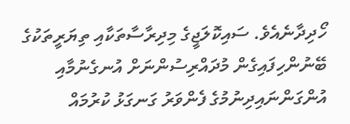ހޯދިދާނެއެވެ. ސައިކޮލަޖީގެ މިދިރާސާތަކާއި ތިޔަރީތަކުގެ ބޭނުންހިފައިގެން މުދައްރިސުންނަށް އުނގެނުމާއި އުންގަންނައިދިނުމުގެ ފެންވަރު ގަނގަޅު ކުރުމައް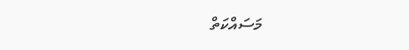މަސައްކަތް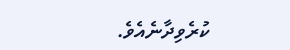ކުރެވިދާނެއެވެ.